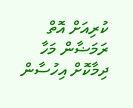ކުރިއަށް އޮތް ރަމަޟާން މަހާ ދިމާކޮށް އިހުސާން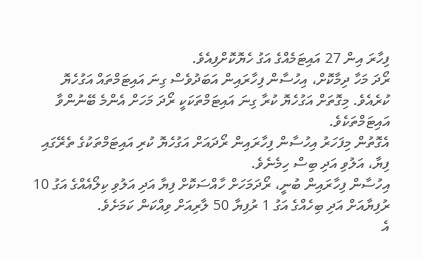ފިހާރަ އިން 27 އައިޓަމެއްގެ އަގު ހެޔޮކޮށްފިއެވެ.
ރޯދަ މަހާ ދިމާކޮށް، އިހުސާން ފިހާރައިން އަބަދުވެސް ގިނަ އައިޓަމްތައް އަގުހެޔޮ ކުރެއެވެ. މިގޮތަށް އަގުހެޔޮ ކުރާ ގިނަ އައިޓަމްތަކަކީ ރޯދަ މަހަށް އެންމެ ބޭނުންވާ އައިޓަމްތަކެވެ.
އެގޮތުން މިފަހަރު އިހުސާން ފިހާރައިން ރޯދައަށް އަގުހެޔޮ ކުރި އައިޓަމްތަކުގެ ތެރޭގައި ފިޔާ، އަލުވި އަދި ބިސް ހިމެނެވެ.
އިހުސާން ފިހާރައިން ބުނީ، ރޯދަމަހަށް ހާއްސަކޮށް ފިޔާ އަދި އަލުވި ކިލޯއެއްގެ އަގު 10 ރުފިޔާއަށް އަދި ބިހެއްގެ އަގު 1 ރުފިޔާ 50 ލާރިއަށް ވިއްކަން ކަމަށެވެ.
އެ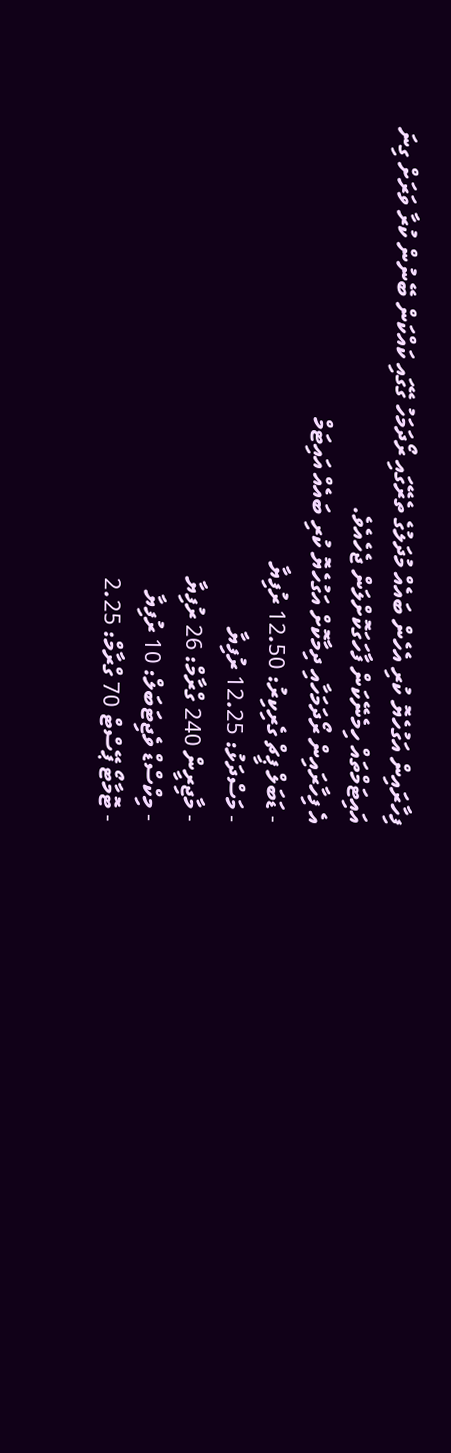ފިހާރައިން އަގުހެޔޮ ކުރި އެހެން ބައެއް މުދަލުގެ ތެރޭގައި ރޯދަމަހު ގޭގައި ކައްކަން ބޭނުން ކުރާ ވަރަށް ގިނަ އައިޓަމްތައް ހިމެނޭކަން ފާހަގަކޮށްލަން ޖެހެއެވެ.
އެ ފިހާރައިން ރޯދަމަހާއި ދިމާކޮށް އަގުހެޔޮ ކުރި ބައެއް އައިޓަމް
- ޑަބަލް ޕީޗް ގެރިކިރު: 12.50 ރުފިޔާ
- މަސްދަޅު: 12.25 ރުފިޔާ
- މާޖިރީން 240 ގްރާމް: 26 ރުފިޔާ
- މިކްސްޑް ވެޖިޓަބަލް: 10 ރުފިޔާ
- ޓޮމާޓޯ ޕޭސްޓް 70 ގްރާމް: 2.25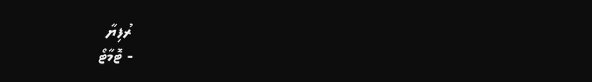ރުފިޔާ
- ޓޮމާޓޯ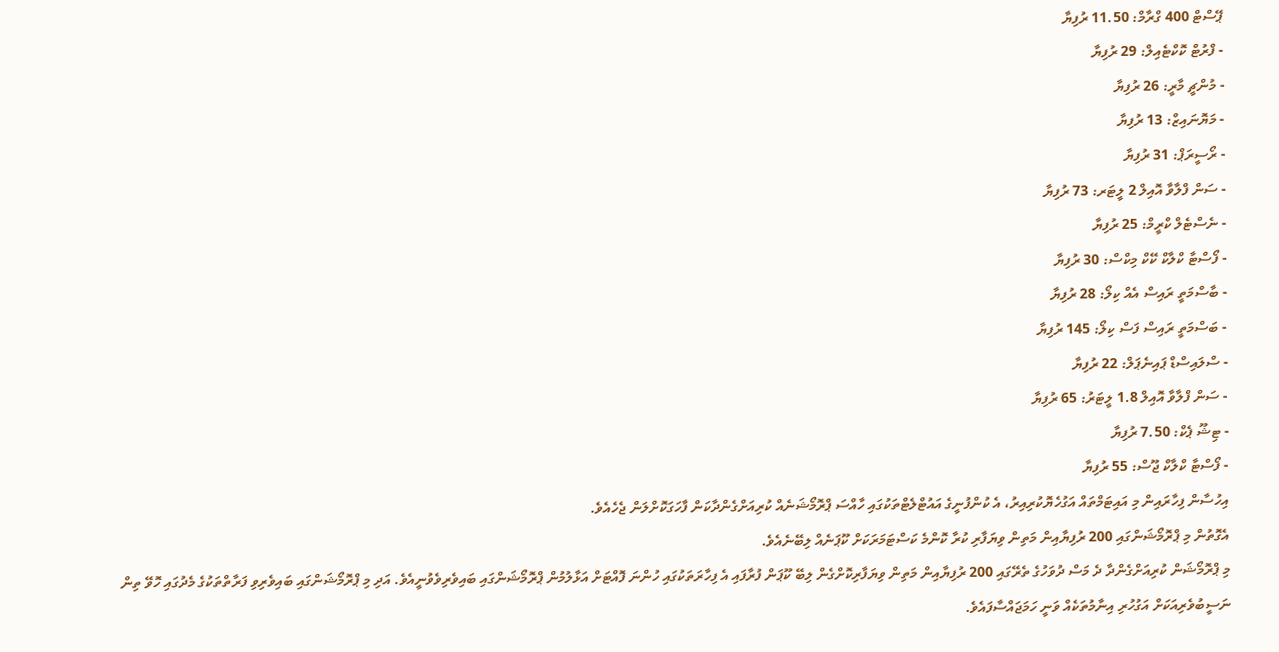ޕޭސްޓް 400 ގްރާމް: 11.50 ރުފިޔާ
- ފްރުޓް ކޮކްޓެއިލް: 29 ރުފިޔާ
- މުންޗީ މާރީ: 26 ރުފިޔާ
- މަޔޮނައިޒް: 13 ރުފިޔާ
- ރޯސީރަޕް: 31 ރުފިޔާ
- ސަން ފްލާވާ އޮއިލް 2 ލީޓަރ: 73 ރުފިޔާ
- ނެސްޓެލް ކްރީމް: 25 ރުފިޔާ
- ފޯސްޓާ ކްލާކް ކޭކް މިކްސް: 30 ރުފިޔާ
- ބާސްމަތީ ރައިސް އެއް ކިލޯ: 28 ރުފިޔާ
- ބަސްމަތީ ރައިސް ފަސް ކިލޯ: 145 ރުފިޔާ
- ސްލައިސްޑް ޕައިނެޕަލް: 22 ރުފިޔާ
- ސަން ފްލާވާ އޮއިލް 1.8 ލީޓަރު: 65 ރުފިޔާ
- ޓިޝޫ ޕެކް: 7.50 ރުފިޔާ
- ފޯސްޓާ ކްލާކް ޖޫސް: 55 ރުފިޔާ
އިހުސާން ފިހާރައިން މި އައިޓަމްތައް އަގުހެޔޮކުރިއިރު، އެ ކުންފުނީގެ އައުޓްލެޓްތަކުގައި ހާއްސަ ޕްރޮމޯޝަނެއް ކުރިއަށްގެންދާކަން ފާހަގަކޮށްލަން ޖެހެއެވެ.
އެގޮތުން މި ޕްރޮމޯޝަންގައި 200 ރުފިޔާއިން މަތިން ވިޔަފާރި ކުރާ ކޮންމެ ކަސްޓަމަރަކަށް ކޫޕަނެއް ލިބޭނެއެވެ.
މި ޕްރޮމޯޝަން ކުރިއަށްގެންދާ ދެ މަސް ދުވަހުގެ ތެރޭގައި 200 ރުފިޔާއިން މަތިން ވިޔަފާރިކޮށްގެން ލިބޭ ކޫޕަން ފުރާފައި އެ ފިހާރަތަކުގައި ހުންނަ ފޮއްޓަށް އަޅާލުމުން ޕްރޮމޯޝަންގައި ބައިވެރިވެވުނީއެވެ. އަދި މި ޕްރޮމޯޝަންގައި ބައިވެރިވި ފަރާތްތަކުގެ މެދުގައި ހޮވޭ ތިން ނަސީބުވެރިއަކަށް އަގުހުރި އިނާމުތަކެއް ވަނީ ހަމަޖައްސާފައެވެ.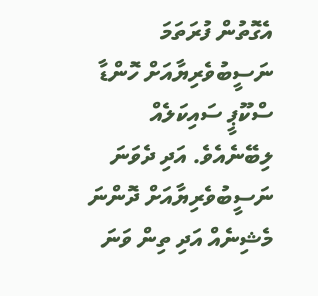އެގޮތުން ފުރަތަމަ ނަސީބުވެރިޔާއަށް ހޮންޑާ ސްކޫޕީ ސައިކަލެއް ލިބޭނެއެވެ. އަދި ދެވަނަ ނަސީބުވެރިޔާއަށް ދޮންނަ މެޝިނެއް އަދި ތިން ވަނަ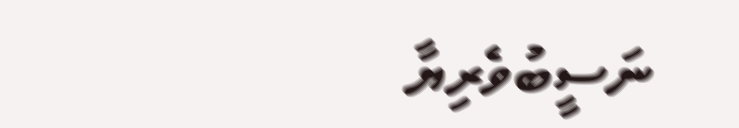ނަސީބުވެރިޔާ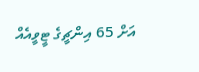އަށް 65 އިންޗީގެ ޓީވީއެއް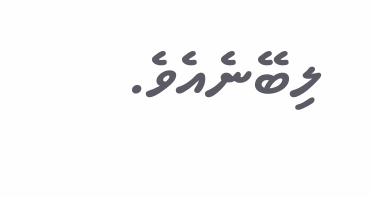ލިބޭނެއެވެ.